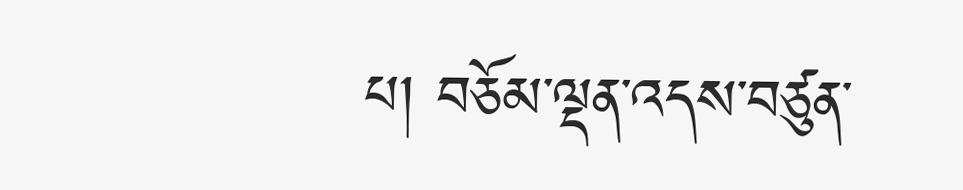པ། བཅོམ་ལྡན་འདས་བཙུན་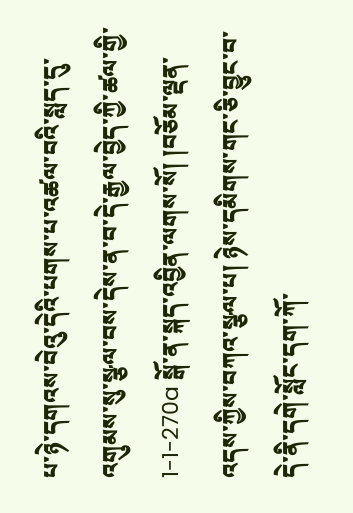པ་ཉེ་དགའས་བེའུ་དེའི་པགས་པ་འཚལ་བའི་སླད་དུ་འགུམས་སུ་སྩལ་བས་དེས་ན་བ་དེ་རྒྱལ་བྱེད་ཀྱི་ཚལ་གྱི་ 1-1-270a སྒོ་ན་སྐད་འབྱིན་ལགས་སོ། །བཅོམ་ལྡན་འདས་ཀྱིས་བཀའ་སྩལ་པ། ཉེས་དམིགས་གང་ཅི་བྱུང་བ་དེ་ནི་དགེ་སློང་དག་ཀོ་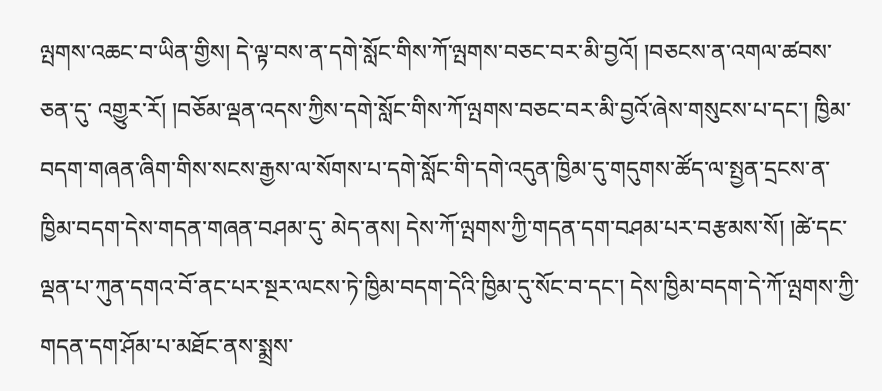ལྤགས་འཆང་བ་ཡིན་གྱིས། དེ་ལྟ་བས་ན་དགེ་སློང་གིས་ཀོ་ལྤགས་བཅང་བར་མི་བྱའོ། །བཅངས་ན་འགལ་ཚབས་ཅན་དུ་ འགྱུར་རོ། །བཅོམ་ལྡན་འདས་ཀྱིས་དགེ་སློང་གིས་ཀོ་ལྤགས་བཅང་བར་མི་བྱའོ་ཞེས་གསུངས་པ་དང་། ཁྱིམ་བདག་གཞན་ཞིག་གིས་སངས་རྒྱས་ལ་སོགས་པ་དགེ་སློང་གི་དགེ་འདུན་ཁྱིམ་དུ་གདུགས་ཚོད་ལ་སྤྱན་དྲངས་ན་ཁྱིམ་བདག་དེས་གདན་གཞན་བཤམ་དུ་ མེད་ནས། དེས་ཀོ་ལྤགས་ཀྱི་གདན་དག་བཤམ་པར་བརྩམས་སོ། །ཚེ་དང་ལྡན་པ་ཀུན་དགའ་བོ་ནང་པར་སྔར་ལངས་ཏེ་ཁྱིམ་བདག་དེའི་ཁྱིམ་དུ་སོང་བ་དང་། དེས་ཁྱིམ་བདག་དེ་ཀོ་ལྤགས་ཀྱི་གདན་དག་ཤོམ་པ་མཐོང་ནས་སྨྲས་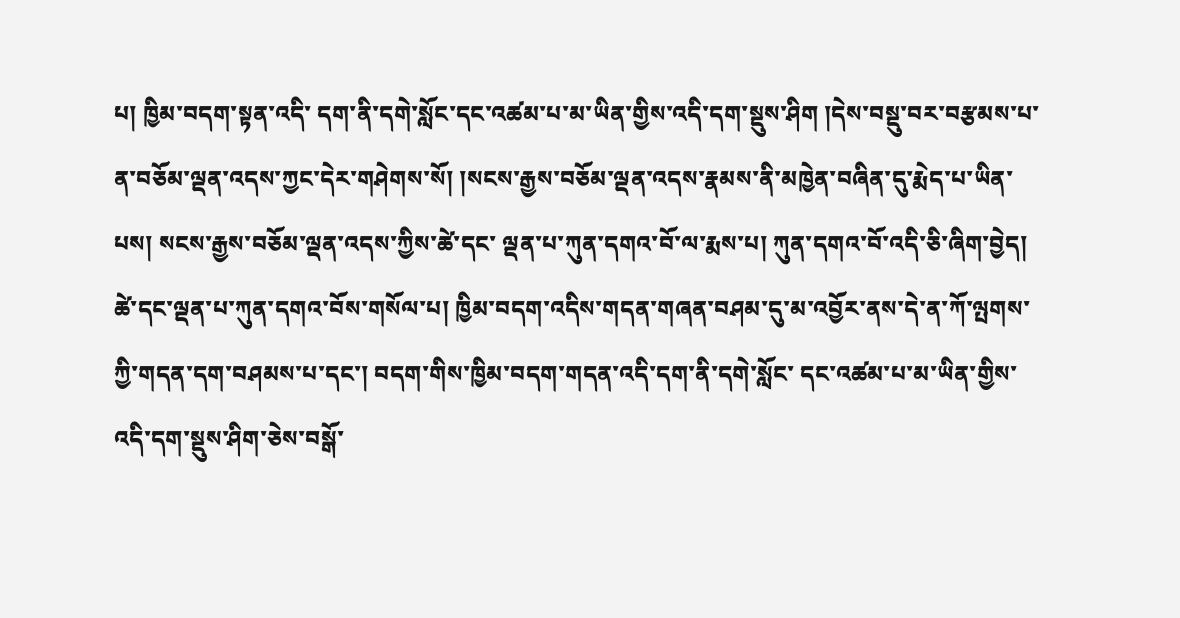པ། ཁྱིམ་བདག་སྟན་འདི་ དག་ནི་དགེ་སློང་དང་འཚམ་པ་མ་ཡིན་གྱིས་འདི་དག་སྡུས་ཤིག །དེས་བསྡུ་བར་བརྩམས་པ་ན་བཅོམ་ལྡན་འདས་ཀྱང་དེར་གཤེགས་སོ། །སངས་རྒྱས་བཅོམ་ལྡན་འདས་རྣམས་ནི་མཁྱེན་བཞིན་དུ་རྨེད་པ་ཡིན་པས། སངས་རྒྱས་བཅོམ་ལྡན་འདས་ཀྱིས་ཚེ་དང་ ལྡན་པ་ཀུན་དགའ་བོ་ལ་རྨས་པ། ཀུན་དགའ་བོ་འདི་ཅི་ཞིག་བྱེད། ཚེ་དང་ལྡན་པ་ཀུན་དགའ་བོས་གསོལ་པ། ཁྱིམ་བདག་འདིས་གདན་གཞན་བཤམ་དུ་མ་འབྱོར་ནས་དེ་ན་ཀོ་ལྤགས་ཀྱི་གདན་དག་བཤམས་པ་དང་། བདག་གིས་ཁྱིམ་བདག་གདན་འདི་དག་ནི་དགེ་སློང་ དང་འཚམ་པ་མ་ཡིན་གྱིས་འདི་དག་སྡུས་ཤིག་ཅེས་བསྒོ་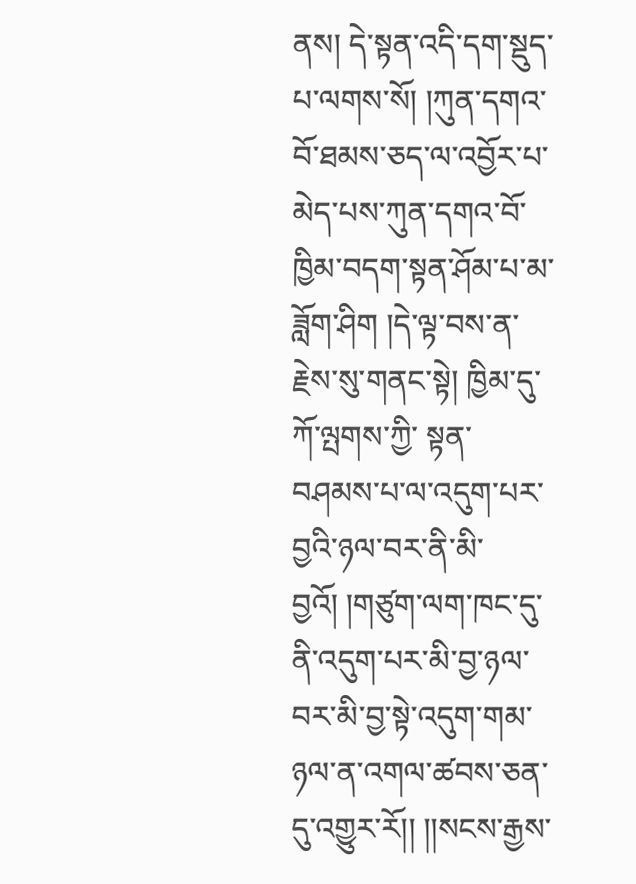ནས། དེ་སྟན་འདི་དག་སྡུད་པ་ལགས་སོ། །ཀུན་དགའ་བོ་ཐམས་ཅད་ལ་འབྱོར་པ་མེད་པས་ཀུན་དགའ་བོ་ཁྱིམ་བདག་སྟན་ཤོམ་པ་མ་ཟློག་ཤིག །དེ་ལྟ་བས་ན་རྗེས་སུ་གནང་སྟེ། ཁྱིམ་དུ་ཀོ་ལྤགས་ཀྱི་ སྟན་བཤམས་པ་ལ་འདུག་པར་བྱའི་ཉལ་བར་ནི་མི་བྱའོ། །གཙུག་ལག་ཁང་དུ་ནི་འདུག་པར་མི་བྱ་ཉལ་བར་མི་བྱ་སྟེ་འདུག་གམ་ཉལ་ན་འགལ་ཚབས་ཅན་དུ་འགྱུར་རོ།། །།སངས་རྒྱས་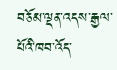བཅོམ་ལྡན་འདས་རྒྱལ་པོའི་ཁབ་འོད་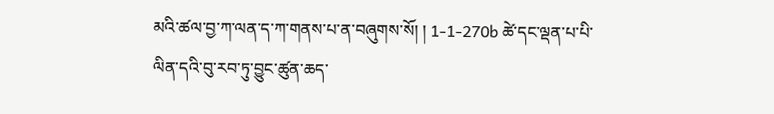མའི་ཚལ་བྱ་ཀ་ལན་ད་ཀ་གནས་པ་ན་བཞུགས་སོ། ། 1-1-270b ཚེ་དང་ལྡན་པ་པི་ལིན་དའི་བུ་རབ་ཏུ་བྱུང་ཚུན་ཆད་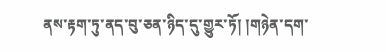ནས་རྟག་ཏུ་ནད་བུ་ཅན་ཉིད་དུ་གྱུར་ཏོ། །གཉེན་དག་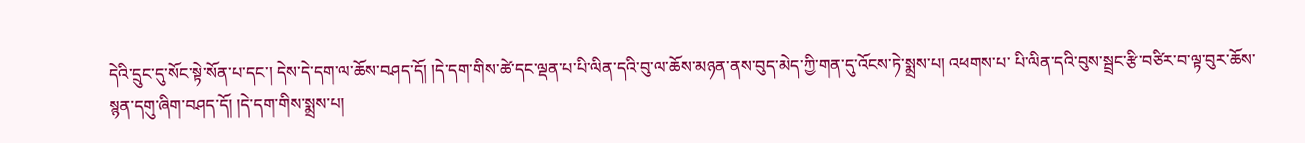དེའི་དྲུང་དུ་སོང་སྟེ་སོན་པ་དང་། དེས་དེ་དག་ལ་ཆོས་བཤད་དོ། །དེ་དག་གིས་ཚེ་དང་ལྡན་པ་པི་ལིན་དའི་བུ་ལ་ཆོས་མཉན་ནས་བུད་མེད་ཀྱི་གན་དུ་འོངས་ཏེ་སྨྲས་པ། འཕགས་པ་ པི་ལིན་དའི་བུས་སྦྲང་རྩི་བཙིར་བ་ལྟ་བུར་ཆོས་སྙན་དགུ་ཞིག་བཤད་དོ། །དེ་དག་གིས་སྨྲས་པ།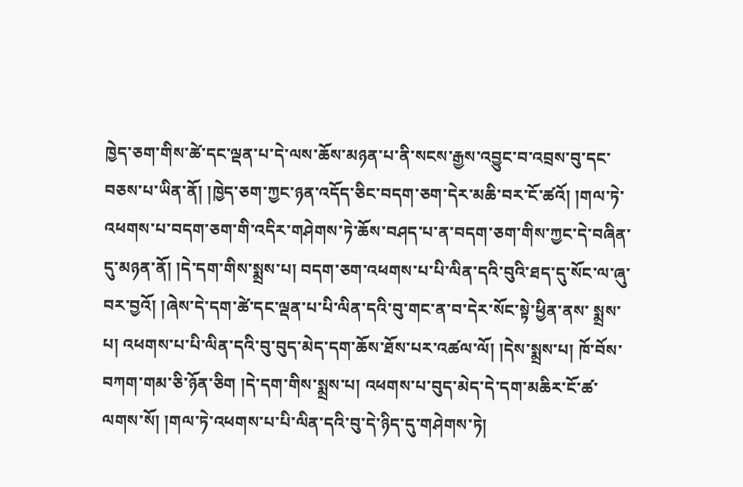ཁྱེད་ཅག་གིས་ཚེ་དང་ལྡན་པ་དེ་ལས་ཆོས་མཉན་པ་ནི་སངས་རྒྱས་འབྱུང་བ་འབྲས་བུ་དང་བཅས་པ་ཡིན་ནོ། །ཁྱེད་ཅག་ཀྱང་ཉན་འདོད་ཅིང་བདག་ཅག་དེར་མཆི་བར་ངོ་ཚའོ། །གལ་ཏེ་ འཕགས་པ་བདག་ཅག་གི་འདིར་གཤེགས་ཏེ་ཆོས་བཤད་པ་ན་བདག་ཅག་གིས་ཀྱང་དེ་བཞིན་དུ་མཉན་ནོ། །དེ་དག་གིས་སྨྲས་པ། བདག་ཅག་འཕགས་པ་པི་ལིན་དའི་བུའི་ཐད་དུ་སོང་ལ་ཞུ་བར་བྱའོ། །ཞེས་དེ་དག་ཚེ་དང་ལྡན་པ་པི་ལིན་དའི་བུ་གང་ན་བ་དེར་སོང་སྟེ་ཕྱིན་ནས་ སྨྲས་པ། འཕགས་པ་པི་ལིན་དའི་བུ་བུད་མེད་དག་ཆོས་ཐོས་པར་འཚལ་ལོ། །དེས་སྨྲས་པ། ཁོ་བོས་བཀག་གམ་ཅི་ཉོན་ཅིག །དེ་དག་གིས་སྨྲས་པ། འཕགས་པ་བུད་མེད་དེ་དག་མཆིར་ངོ་ཚ་ལགས་སོ། །གལ་ཏེ་འཕགས་པ་པི་ལིན་དའི་བུ་དེ་ཉིད་དུ་གཤེགས་ཏེ།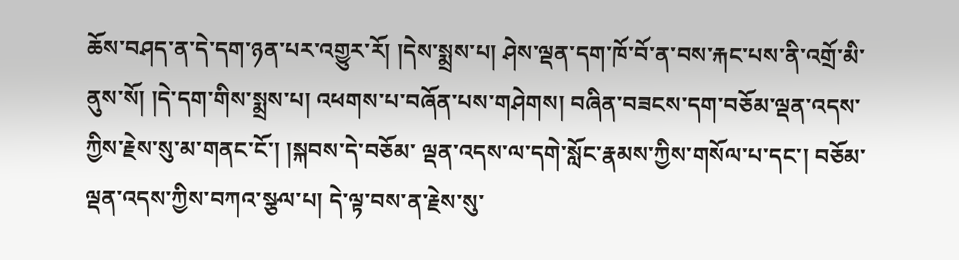ཆོས་བཤད་ན་དེ་དག་ཉན་པར་འགྱུར་རོ། །དེས་སྨྲས་པ། ཤེས་ལྡན་དག་ཁོ་བོ་ན་བས་རྐང་པས་ནི་འགྲོ་མི་ནུས་སོ། །དེ་དག་གིས་སྨྲས་པ། འཕགས་པ་བཞོན་པས་གཤེགས། བཞིན་བཟངས་དག་བཅོམ་ལྡན་འདས་ཀྱིས་རྗེས་སུ་མ་གནང་ངོ་། །སྐབས་དེ་བཅོམ་ ལྡན་འདས་ལ་དགེ་སློང་རྣམས་ཀྱིས་གསོལ་པ་དང་། བཅོམ་ལྡན་འདས་ཀྱིས་བཀའ་སྩལ་པ། དེ་ལྟ་བས་ན་རྗེས་སུ་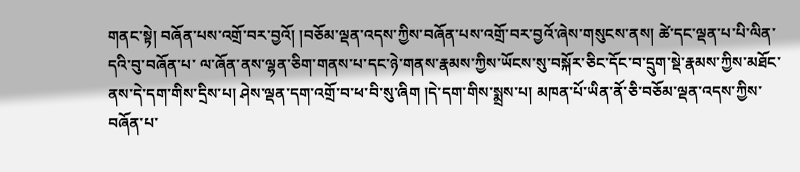གནང་སྟེ། བཞོན་པས་འགྲོ་བར་བྱའོ། །བཅོམ་ལྡན་འདས་ཀྱིས་བཞོན་པས་འགྲོ་བར་བྱའོ་ཞེས་གསུངས་ནས། ཚེ་དང་ལྡན་པ་པི་ལིན་དའི་བུ་བཞོན་པ་ ལ་ཞོན་ནས་ལྷན་ཅིག་གནས་པ་དང་ཉེ་གནས་རྣམས་ཀྱིས་ཡོངས་སུ་བསྐོར་ཅིང་དོང་བ་དྲུག་སྡེ་རྣམས་ཀྱིས་མཐོང་ནས་དེ་དག་གིས་དྲིས་པ། ཤེས་ལྡན་དག་འགྲོ་བ་ཕ་བི་སུ་ཞིག །དེ་དག་གིས་སྨྲས་པ། མཁན་པོ་ཡིན་ནོ་ཅི་བཅོམ་ལྡན་འདས་ཀྱིས་བཞོན་པ་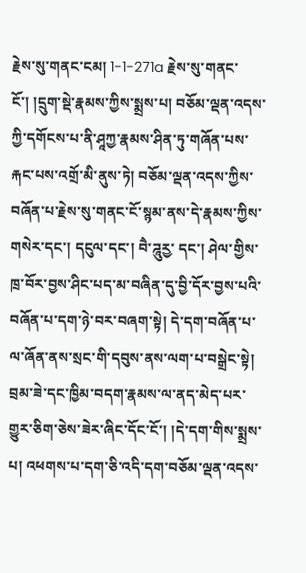རྗེས་སུ་གནང་ངམ། 1-1-271a རྗེས་སུ་གནང་ངོ་། །དྲུག་སྡེ་རྣམས་ཀྱིས་སྨྲས་པ། བཅོམ་ལྡན་འདས་ཀྱི་དགོངས་པ་ནི་ཤཱཀྱ་རྣམས་ཤིན་ཏུ་གཞོན་པས་རྐང་པས་འགྲོ་མི་ནུས་ཏེ། བཅོམ་ལྡན་འདས་ཀྱིས་བཞོན་པ་རྗེས་སུ་གནང་ངོ་སྙམ་ནས་དེ་རྣམས་ཀྱིས་གསེར་དང་། དངུལ་དང་། བཻ་ཌཱུརྱ་ དང་། ཤེལ་གྱིས་ཁྲ་བོར་བྱས་ཤིང་པད་མ་བཞིན་དུ་བྱི་དོར་བྱས་པའི་བཞོན་པ་དག་ཉེ་བར་བཞག་སྟེ། དེ་དག་བཞོན་པ་ལ་ཞོན་ནས་སྲང་གི་དབུས་ནས་ལག་པ་བསྒྲེང་སྟེ། བྲམ་ཟེ་དང་ཁྱིམ་བདག་རྣམས་ལ་ནད་མེད་པར་གྱུར་ཅིག་ཅེས་ཟེར་ཞིང་དོང་ངོ་། །དེ་དག་གིས་སྨྲས་པ། འཕགས་པ་དག་ཅི་འདི་དག་བཅོམ་ལྡན་འདས་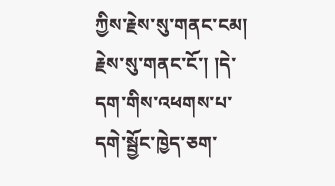ཀྱིས་རྗེས་སུ་གནང་ངམ། རྗེས་སུ་གནང་ངོ་། །དེ་དག་གིས་འཕགས་པ་དགེ་སྦྱོང་ཁྱེད་ཅག་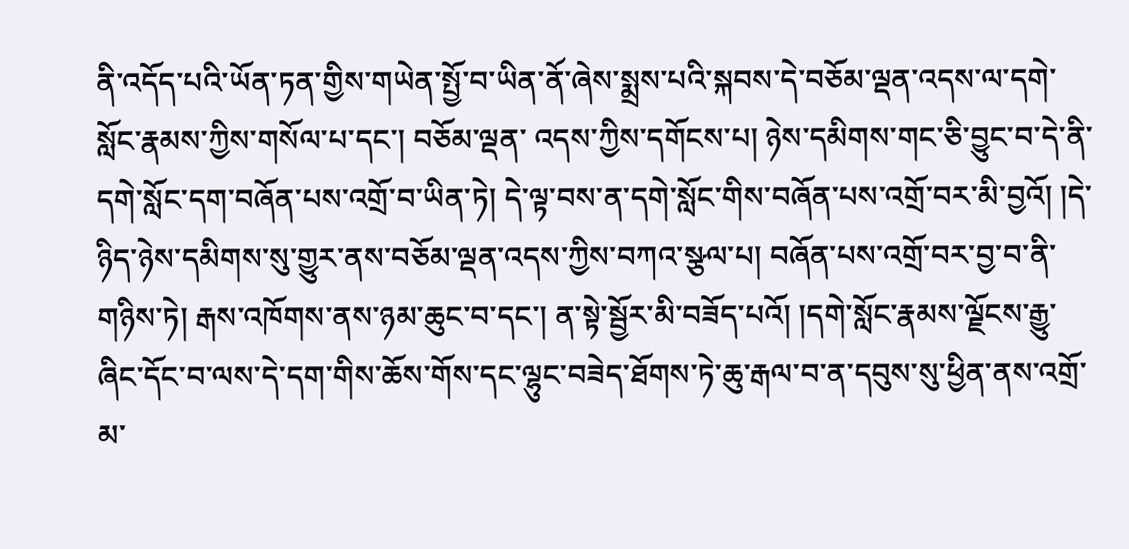ནི་འདོད་པའི་ཡོན་ཏན་གྱིས་གཡེན་སྤྱོ་བ་ཡིན་ནོ་ཞེས་སྨྲས་པའི་སྐབས་དེ་བཅོམ་ལྡན་འདས་ལ་དགེ་སློང་རྣམས་ཀྱིས་གསོལ་པ་དང་། བཅོམ་ལྡན་ འདས་ཀྱིས་དགོངས་པ། ཉེས་དམིགས་གང་ཅི་བྱུང་བ་དེ་ནི་དགེ་སློང་དག་བཞོན་པས་འགྲོ་བ་ཡིན་ཏེ། དེ་ལྟ་བས་ན་དགེ་སློང་གིས་བཞོན་པས་འགྲོ་བར་མི་བྱའོ། །དེ་ཉིད་ཉེས་དམིགས་སུ་གྱུར་ནས་བཅོམ་ལྡན་འདས་ཀྱིས་བཀའ་སྩལ་པ། བཞོན་པས་འགྲོ་བར་བྱ་བ་ནི་གཉིས་ཏེ། རྒས་འཁོགས་ནས་ཉམ་ཆུང་བ་དང་། ན་སྟེ་སྦྱོར་མི་བཟོད་པའོ། །དགེ་སློང་རྣམས་ལྗོངས་རྒྱུ་ཞིང་དོང་བ་ལས་དེ་དག་གིས་ཆོས་གོས་དང་ལྷུང་བཟེད་ཐོགས་ཏེ་ཆུ་རྒལ་བ་ན་དབུས་སུ་ཕྱིན་ནས་འགྲོ་མ་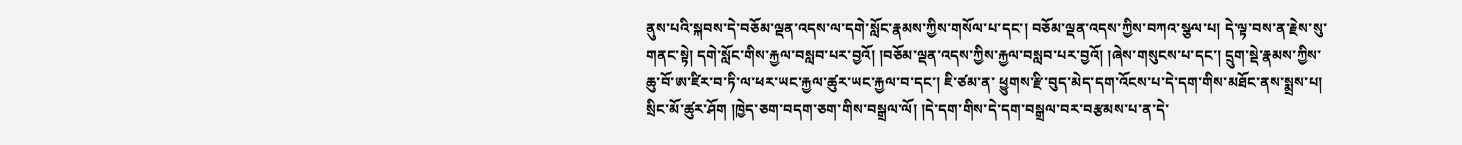ནུས་པའི་སྐབས་དེ་བཅོམ་ལྡན་འདས་ལ་དགེ་སློང་རྣམས་ཀྱིས་གསོལ་པ་དང་། བཅོམ་ལྡན་འདས་ཀྱིས་བཀའ་སྩལ་པ། དེ་ལྟ་བས་ན་རྗེས་སུ་གནང་སྟེ། དགེ་སློང་གིས་རྐྱལ་བསླབ་པར་བྱའོ། །བཅོམ་ལྡན་འདས་ཀྱིས་རྐྱལ་བསླབ་པར་བྱའོ། །ཞེས་གསུངས་པ་དང་། དྲུག་སྡེ་རྣམས་ཀྱིས་ཆུ་བོ་ཨ་ཛིར་བ་ཏི་ལ་ཕར་ཡང་རྐྱལ་ཚུར་ཡང་རྐྱལ་བ་དང་། ཇི་ཙམ་ན་ ཕྱུགས་རྫི་བུད་མེད་དག་འོངས་པ་དེ་དག་གིས་མཐོང་ནས་སྨྲས་པ། སྲིང་མོ་ཚུར་ཤོག །ཁྱེད་ཅག་བདག་ཅག་གིས་བསྒྲལ་ལོ། །དེ་དག་གིས་དེ་དག་བསྒྲལ་བར་བརྩམས་པ་ན་དེ་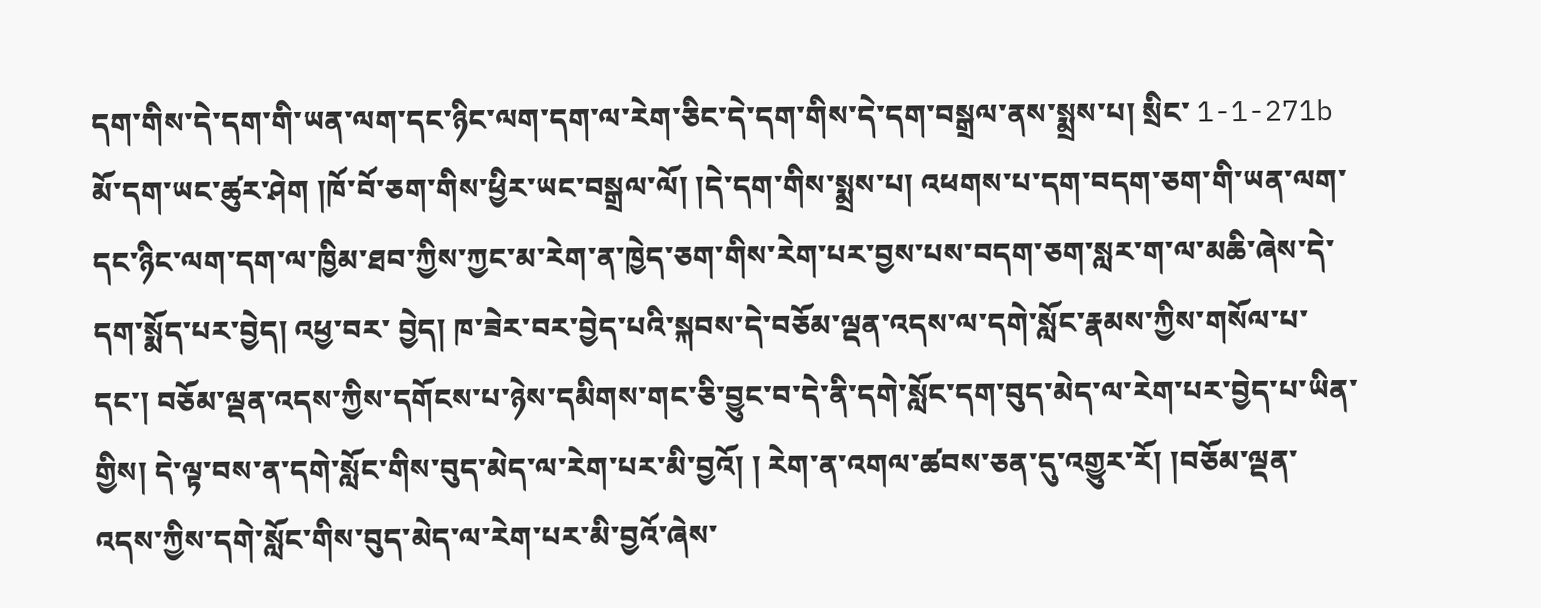དག་གིས་དེ་དག་གི་ཡན་ལག་དང་ཉིང་ལག་དག་ལ་རེག་ཅིང་དེ་དག་གིས་དེ་དག་བསྒྲལ་ནས་སྨྲས་པ། སྲིང་ 1-1-271b མོ་དག་ཡང་ཚུར་ཤེག །ཁོ་བོ་ཅག་གིས་ཕྱིར་ཡང་བསྒྲལ་ལོ། །དེ་དག་གིས་སྨྲས་པ། འཕགས་པ་དག་བདག་ཅག་གི་ཡན་ལག་དང་ཉིང་ལག་དག་ལ་ཁྱིམ་ཐབ་ཀྱིས་ཀྱང་མ་རེག་ན་ཁྱེད་ཅག་གིས་རེག་པར་བྱས་པས་བདག་ཅག་སླར་ག་ལ་མཆི་ཞེས་དེ་དག་སྨོད་པར་བྱེད། འཕྱ་བར་ བྱེད། ཁ་ཟེར་བར་བྱེད་པའི་སྐབས་དེ་བཅོམ་ལྡན་འདས་ལ་དགེ་སློང་རྣམས་ཀྱིས་གསོལ་པ་དང་། བཅོམ་ལྡན་འདས་ཀྱིས་དགོངས་པ་ཉེས་དམིགས་གང་ཅི་བྱུང་བ་དེ་ནི་དགེ་སློང་དག་བུད་མེད་ལ་རེག་པར་བྱེད་པ་ཡིན་གྱིས། དེ་ལྟ་བས་ན་དགེ་སློང་གིས་བུད་མེད་ལ་རེག་པར་མི་བྱའོ། ། རེག་ན་འགལ་ཚབས་ཅན་དུ་འགྱུར་རོ། །བཅོམ་ལྡན་འདས་ཀྱིས་དགེ་སློང་གིས་བུད་མེད་ལ་རེག་པར་མི་བྱའོ་ཞེས་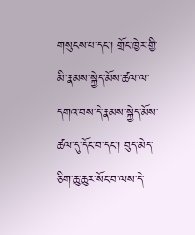གསུངས་པ་དང་། གྲོང་ཁྱེར་གྱི་མི་རྣམས་སྐྱེད་མོས་ཚལ་ལ་དགའ་བས་དེ་རྣམས་སྐྱེད་མོས་ཚལ་དུ་དོང་བ་དང་། བུད་མེད་ཅིག་ཆུ་ཆུར་སོང་བ་ལས་དེ་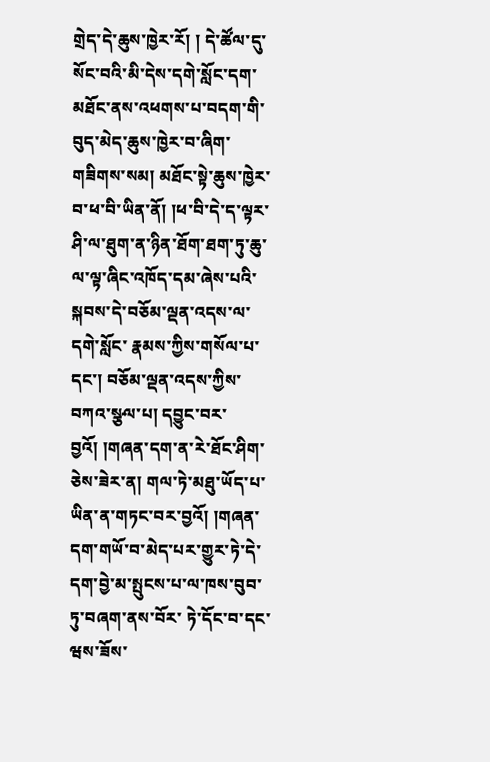གྲེད་དེ་ཆུས་ཁྱེར་རོ། ། དེ་ཚོལ་དུ་སོང་བའི་མི་དེས་དགེ་སློང་དག་མཐོང་ནས་འཕགས་པ་བདག་གི་བུད་མེད་ཆུས་ཁྱེར་བ་ཞིག་གཟིགས་སམ། མཐོང་སྟེ་ཆུས་ཁྱེར་བ་ཕ་བི་ཡིན་ནོ། །ཕ་བི་དེ་ད་ལྟར་ཤི་ལ་ཐུག་ན་ཉིན་ཐོག་ཐག་ཏུ་ཆུ་ལ་ལྟ་ཞིང་འཁོད་དམ་ཞེས་པའི་སྐབས་དེ་བཅོམ་ལྡན་འདས་ལ་དགེ་སློང་ རྣམས་ཀྱིས་གསོལ་པ་དང་། བཅོམ་ལྡན་འདས་ཀྱིས་བཀའ་སྩལ་པ། དབྱུང་བར་བྱའོ། །གཞན་དག་ན་རེ་ཐོང་ཤིག་ཅེས་ཟེར་ན། གལ་ཏེ་མཐུ་ཡོད་པ་ཡིན་ན་གཏང་བར་བྱའོ། །གཞན་དག་གཡོ་བ་མེད་པར་གྱུར་ཏེ་དེ་དག་བྱེ་མ་སྤུངས་པ་ལ་ཁས་བུབ་ཏུ་བཞག་ནས་བོར་ ཏེ་དོང་བ་དང་ཝས་ཟོས་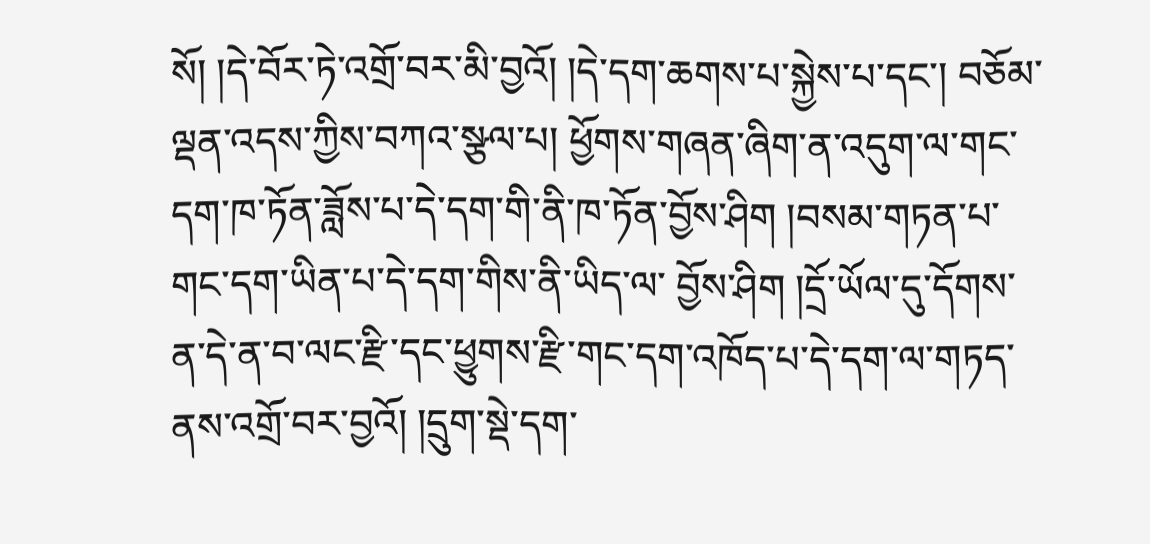སོ། །དེ་བོར་ཏེ་འགྲོ་བར་མི་བྱའོ། །དེ་དག་ཆགས་པ་སྐྱེས་པ་དང་། བཅོམ་ལྡན་འདས་ཀྱིས་བཀའ་སྩལ་པ། ཕྱོགས་གཞན་ཞིག་ན་འདུག་ལ་གང་དག་ཁ་ཏོན་ཟློས་པ་དེ་དག་གི་ནི་ཁ་ཏོན་བྱོས་ཤིག །བསམ་གཏན་པ་གང་དག་ཡིན་པ་དེ་དག་གིས་ནི་ཡིད་ལ་ བྱོས་ཤིག །དྲོ་ཡོལ་དུ་དོགས་ན་དེ་ན་བ་ལང་རྫི་དང་ཕྱུགས་རྫི་གང་དག་འཁོད་པ་དེ་དག་ལ་གཏད་ནས་འགྲོ་བར་བྱའོ། །དྲུག་སྡེ་དག་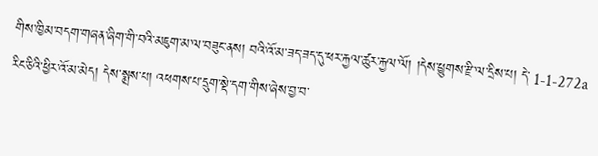གིས་ཁྱིམ་བདག་གཞན་ཞིག་གི་བའི་མཇུག་མ་ལ་བཟུང་ནས། བའི་འོ་མ་ཟད་ཟད་དུ་ཕར་རྐྱལ་ཚུར་རྐྱལ་ལོ། །དེས་ཕྱུགས་རྫི་ལ་དྲིས་པ། དེ་ 1-1-272a རིང་ཅིའི་ཕྱིར་འོ་མ་མེད། དེས་སྨྲས་པ། འཕགས་པ་དྲུག་སྡེ་དག་གིས་ཞེས་བྱ་བ་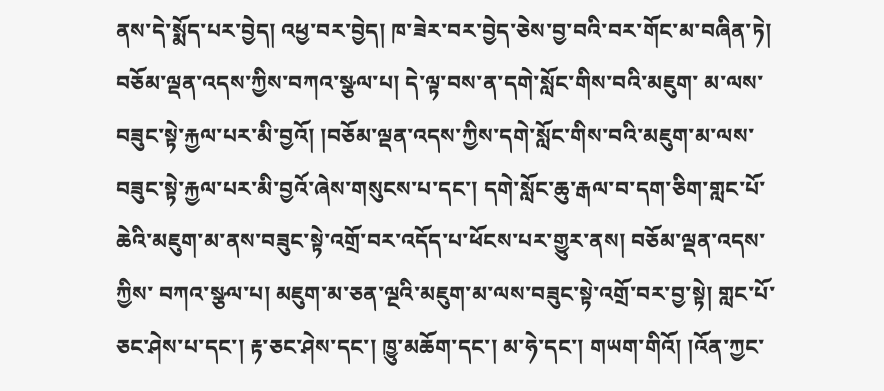ནས་དེ་སྨོད་པར་བྱེད། འཕྱ་བར་བྱེད། ཁ་ཟེར་བར་བྱེད་ཅེས་བྱ་བའི་བར་གོང་མ་བཞིན་ཏེ། བཅོམ་ལྡན་འདས་ཀྱིས་བཀའ་སྩལ་པ། དེ་ལྟ་བས་ན་དགེ་སློང་གིས་བའི་མཇུག་ མ་ལས་བཟུང་སྟེ་རྐྱལ་པར་མི་བྱའོ། །བཅོམ་ལྡན་འདས་ཀྱིས་དགེ་སློང་གིས་བའི་མཇུག་མ་ལས་བཟུང་སྟེ་རྐྱལ་པར་མི་བྱའོ་ཞེས་གསུངས་པ་དང་། དགེ་སློང་ཆུ་རྒལ་བ་དག་ཅིག་གླང་པོ་ཆེའི་མཇུག་མ་ནས་བཟུང་སྟེ་འགྲོ་བར་འདོད་པ་ཕོངས་པར་གྱུར་ནས། བཅོམ་ལྡན་འདས་ཀྱིས་ བཀའ་སྩལ་པ། མཇུག་མ་ཅན་ལྔའི་མཇུག་མ་ལས་བཟུང་སྟེ་འགྲོ་བར་བྱ་སྟེ། གླང་པོ་ཅང་ཤེས་པ་དང་། རྟ་ཅང་ཤེས་དང་། ཁྱུ་མཆོག་དང་། མ་ཧེ་དང་། གཡག་གིའོ། །འོན་ཀྱང་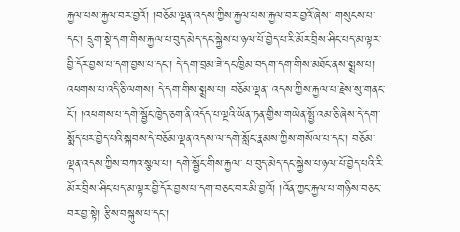རྐྱལ་པས་རྐྱལ་བར་བྱའོ། །བཅོམ་ལྡན་འདས་ཀྱིས་རྐྱལ་པས་རྐྱལ་བར་བྱའོ་ཞེས་ གསུངས་པ་དང་། དྲུག་སྡེ་དག་གིས་རྐྱལ་པ་བུད་མེད་དང་སྐྱེས་པ་ཉལ་པོ་བྱེད་པ་རི་མོར་བྲིས་ཤིང་པད་མ་ལྟར་བྱི་དོར་བྱས་པ་དག་བྱས་པ་དང་། དེ་དག་བྲམ་ཟེ་དང་ཁྱིམ་བདག་དག་གིས་མཐོང་ནས་སྨྲས་པ། འཕགས་པ་འདི་ཅི་ལགས། དེ་དག་གིས་སྨྲས་པ། བཅོམ་ལྡན་ འདས་ཀྱིས་རྐྱལ་པ་རྗེས་སུ་གནང་ངོ་། །འཕགས་པ་དགེ་སྦྱོང་ཁྱེད་ཅག་ནི་འདོད་པ་ལྔའི་ཡོན་ཏན་གྱིས་གཡེན་སྤྱོ་འམ་ཅི་ཞེས་དེ་དག་སྨོད་པར་བྱེད་པའི་སྐབས་དེ་བཅོམ་ལྡན་འདས་ལ་དགེ་སློང་རྣམས་ཀྱིས་གསོལ་པ་དང་། བཅོམ་ལྡན་འདས་ཀྱིས་བཀའ་སྩལ་པ། དགེ་སྦྱོང་གིས་རྐྱལ་ པ་བུད་མེད་དང་སྐྱེས་པ་ཉལ་པོ་བྱེད་པའི་རི་མོར་བྲིས་ཤིང་པད་མ་ལྟར་བྱི་དོར་བྱས་པ་དག་བཅང་བར་མི་བྱའོ། །འོན་ཀྱང་རྐྱལ་པ་གཉིས་བཅང་བར་བྱ་སྟེ། རྩིས་བསྐུས་པ་དང་།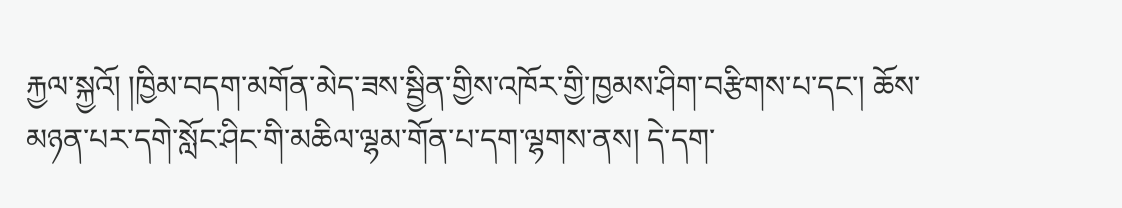རྐྱལ་སྐྱའོ། །ཁྱིམ་བདག་མགོན་མེད་ཟས་སྦྱིན་གྱིས་འཁོར་གྱི་ཁྱམས་ཤིག་བརྩིགས་པ་དང་། ཆོས་མཉན་པར་དགེ་སློང་ཤིང་གི་མཆིལ་ལྷམ་གོན་པ་དག་ལྷགས་ནས། དེ་དག་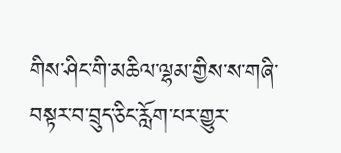གིས་ཤིང་གི་མཆིལ་ལྷམ་གྱིས་ས་གཞི་བསྟར་བ་བྲུད་ཅིང་རློག་པར་གྱུར་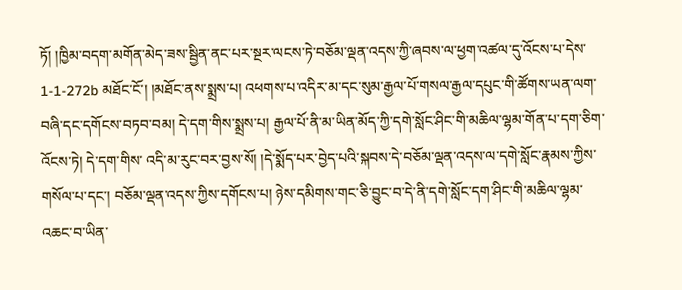ཏོ། །ཁྱིམ་བདག་མགོན་མེད་ཟས་སྦྱིན་ནང་པར་སྔར་ལངས་ཏེ་བཅོམ་ལྡན་འདས་ཀྱི་ཞབས་ལ་ཕྱག་འཚལ་དུ་འོངས་པ་དེས་ 1-1-272b མཐོང་ངོ་། །མཐོང་ནས་སྨྲས་པ། འཕགས་པ་འདིར་མ་དང་སུམ་རྒྱལ་པོ་གསལ་རྒྱལ་དཔུང་གི་ཚོགས་ཡན་ལག་བཞི་དང་དགོངས་བཏབ་བམ། དེ་དག་གིས་སྨྲས་པ། རྒྱལ་པོ་ནི་མ་ཡིན་མོད་ཀྱི་དགེ་སློང་ཤིང་གི་མཆིལ་ལྷམ་གོན་པ་དག་ཅིག་འོངས་ཏེ། དེ་དག་གིས་ འདི་མ་རུང་བར་བྱས་སོ། །དེ་སྨོད་པར་བྱེད་པའི་སྐབས་དེ་བཅོམ་ལྡན་འདས་ལ་དགེ་སློང་རྣམས་ཀྱིས་གསོལ་པ་དང་། བཅོམ་ལྡན་འདས་ཀྱིས་དགོངས་པ། ཉེས་དམིགས་གང་ཅི་བྱུང་བ་དེ་ནི་དགེ་སློང་དག་ཤིང་གི་མཆིལ་ལྷམ་འཆང་བ་ཡིན་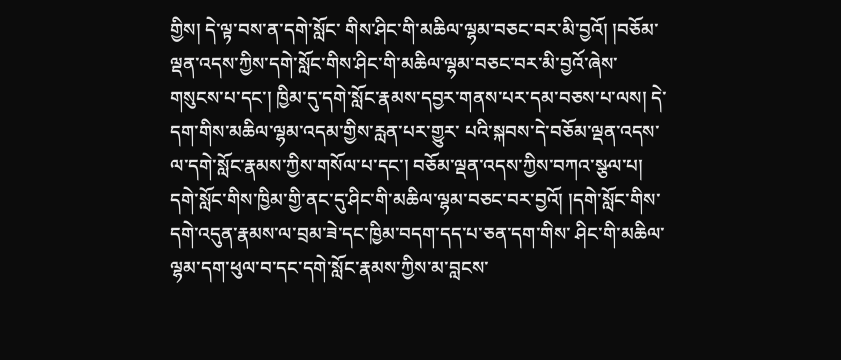གྱིས། དེ་ལྟ་བས་ན་དགེ་སློང་ གིས་ཤིང་གི་མཆིལ་ལྷམ་བཅང་བར་མི་བྱའོ། །བཅོམ་ལྡན་འདས་ཀྱིས་དགེ་སློང་གིས་ཤིང་གི་མཆིལ་ལྷམ་བཅང་བར་མི་བྱའོ་ཞེས་གསུངས་པ་དང་། ཁྱིམ་དུ་དགེ་སློང་རྣམས་དབྱར་གནས་པར་དམ་བཅས་པ་ལས། དེ་དག་གིས་མཆིལ་ལྷམ་འདམ་གྱིས་རླན་པར་གྱུར་ པའི་སྐབས་དེ་བཅོམ་ལྡན་འདས་ལ་དགེ་སློང་རྣམས་ཀྱིས་གསོལ་པ་དང་། བཅོམ་ལྡན་འདས་ཀྱིས་བཀའ་སྩལ་པ། དགེ་སློང་གིས་ཁྱིམ་གྱི་ནང་དུ་ཤིང་གི་མཆིལ་ལྷམ་བཅང་བར་བྱའོ། །དགེ་སློང་གིས་དགེ་འདུན་རྣམས་ལ་བྲམ་ཟེ་དང་ཁྱིམ་བདག་དད་པ་ཅན་དག་གིས་ ཤིང་གི་མཆིལ་ལྷམ་དག་ཕུལ་བ་དང་དགེ་སློང་རྣམས་ཀྱིས་མ་བླངས་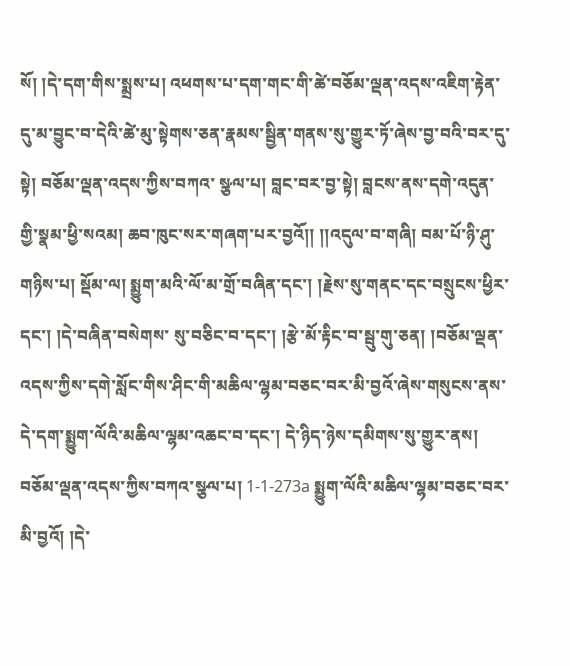སོ། །དེ་དག་གིས་སྨྲས་པ། འཕགས་པ་དག་གང་གི་ཚེ་བཅོམ་ལྡན་འདས་འཇིག་རྟེན་དུ་མ་བྱུང་བ་དེའི་ཚེ་མུ་སྟེགས་ཅན་རྣམས་སྦྱིན་གནས་སུ་གྱུར་ཏོ་ཞེས་བྱ་བའི་བར་དུ་སྟེ། བཅོམ་ལྡན་འདས་ཀྱིས་བཀའ་ སྩལ་པ། བླང་བར་བྱ་སྟེ། བླངས་ནས་དགེ་འདུན་གྱི་སྣམ་ཕྱི་སའམ། ཆབ་ཁུང་སར་གཞག་པར་བྱའོ།། །།འདུལ་བ་གཞི། བམ་པོ་ཉི་ཤུ་གཉིས་པ། སྡོམ་ལ། སྨྱུག་མའི་ལོ་མ་གྲོ་བཞིན་དང་། །རྗེས་སུ་གནང་དང་བསྲུངས་ཕྱིར་དང་། །དེ་བཞིན་བསེགས་ སུ་བཅིང་བ་དང་། །རྩེ་མོ་རྟིང་བ་སྦུ་གུ་ཅན། །བཅོམ་ལྡན་འདས་ཀྱིས་དགེ་སློང་གིས་ཤིང་གི་མཆིལ་ལྷམ་བཅང་བར་མི་བྱའོ་ཞེས་གསུངས་ནས་དེ་དག་སྨྱུག་ལོའི་མཆིལ་ལྷམ་འཆང་བ་དང་། དེ་ཉིད་ཉེས་དམིགས་སུ་གྱུར་ནས། བཅོམ་ལྡན་འདས་ཀྱིས་བཀའ་སྩལ་པ། 1-1-273a སྨྱུག་ལོའི་མཆིལ་ལྷམ་བཅང་བར་མི་བྱའོ། །དེ་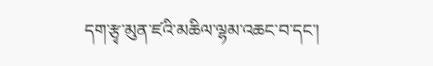དག་རྩྭ་མུན་ཛའི་མཆིལ་ལྷམ་འཆང་བ་དང་།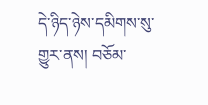དེ་ཉིད་ཉེས་དམིགས་སུ་གྱུར་ནས། བཅོམ་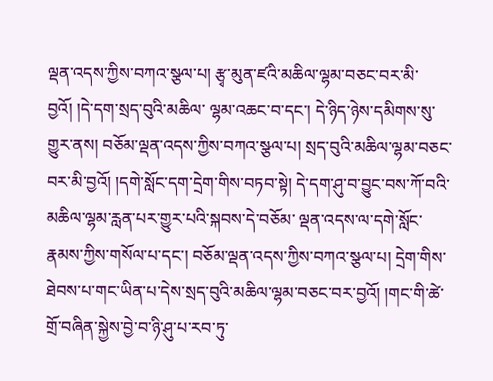ལྡན་འདས་ཀྱིས་བཀའ་སྩལ་པ། རྩྭ་མུན་ཛའི་མཆིལ་ལྷམ་བཅང་བར་མི་བྱའོ། །དེ་དག་སྲད་བུའི་མཆིལ་ ལྷམ་འཆང་བ་དང་། དེ་ཉིད་ཉེས་དམིགས་སུ་གྱུར་ནས། བཅོམ་ལྡན་འདས་ཀྱིས་བཀའ་སྩལ་པ། སྲད་བུའི་མཆིལ་ལྷམ་བཅང་བར་མི་བྱའོ། །དགེ་སློང་དག་དྲེག་གིས་བཏབ་སྟེ། དེ་དག་ཤུ་བ་བྱུང་བས་ཀོ་བའི་མཆིལ་ལྷམ་རླན་པར་གྱུར་པའི་སྐབས་དེ་བཅོམ་ ལྡན་འདས་ལ་དགེ་སློང་རྣམས་ཀྱིས་གསོལ་པ་དང་། བཅོམ་ལྡན་འདས་ཀྱིས་བཀའ་སྩལ་པ། དྲེག་གིས་ཐེབས་པ་གང་ཡིན་པ་དེས་སྲད་བུའི་མཆིལ་ལྷམ་བཅང་བར་བྱའོ། །གང་གི་ཚེ་གྲོ་བཞིན་སྐྱེས་བྱེ་བ་ཉི་ཤུ་པ་རབ་ཏུ་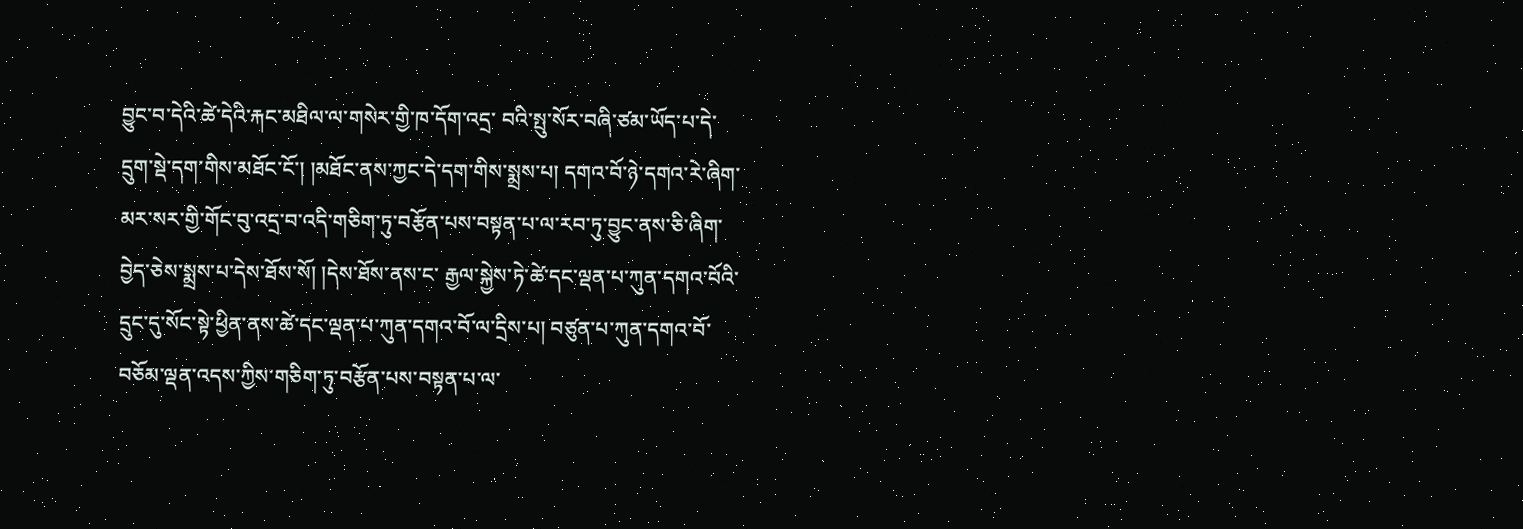བྱུང་བ་དེའི་ཚེ་དེའི་རྐང་མཐིལ་ལ་གསེར་གྱི་ཁ་དོག་འདྲ་ བའི་སྤུ་སོར་བཞི་ཙམ་ཡོད་པ་དེ་དྲུག་སྡེ་དག་གིས་མཐོང་ངོ་། །མཐོང་ནས་ཀྱང་དེ་དག་གིས་སྨྲས་པ། དགའ་བོ་ཉེ་དགའ་རེ་ཞིག་མར་སར་གྱི་གོང་བུ་འདྲ་བ་འདི་གཅིག་ཏུ་བརྩོན་པས་བསྟན་པ་ལ་རབ་ཏུ་བྱུང་ནས་ཅི་ཞིག་བྱེད་ཅེས་སྨྲས་པ་དེས་ཐོས་སོ། །དེས་ཐོས་ནས་ང་ རྒྱལ་སྐྱེས་ཏེ་ཚེ་དང་ལྡན་པ་ཀུན་དགའ་བོའི་དྲུང་དུ་སོང་སྟེ་ཕྱིན་ནས་ཚེ་དང་ལྡན་པ་ཀུན་དགའ་བོ་ལ་དྲིས་པ། བཙུན་པ་ཀུན་དགའ་བོ་བཅོམ་ལྡན་འདས་ཀྱིས་གཅིག་ཏུ་བརྩོན་པས་བསྟན་པ་ལ་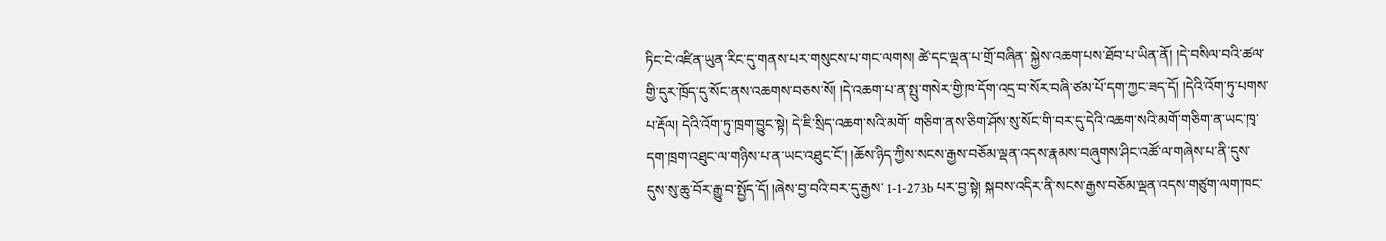ཏིང་ངེ་འཛིན་ཡུན་རིང་དུ་གནས་པར་གསུངས་པ་གང་ལགས། ཚེ་དང་ལྡན་པ་གྲོ་བཞིན་ སྐྱེས་འཆག་པས་ཐོབ་པ་ཡིན་ནོ། །དེ་བསིལ་བའི་ཚལ་གྱི་དུར་ཁྲོད་དུ་སོང་ནས་འཆགས་བཅས་སོ། །དེ་འཆག་པ་ན་སྤུ་གསེར་གྱི་ཁ་དོག་འདྲ་བ་སོར་བཞི་ཙམ་པོ་དག་ཀྱང་ཟད་དོ། །དེའི་འོག་ཏུ་པགས་པ་རྡོལ། དེའི་འོག་ཏུ་ཁྲག་བྱུང་སྟེ། དེ་ཇི་སྲིད་འཆག་སའི་མགོ་ གཅིག་ནས་ཅིག་ཤོས་སུ་སོང་གི་བར་དུ་དེའི་འཆག་སའི་མགོ་གཅིག་ན་ཡང་ཁྭ་དག་ཁྲག་འཐུང་ལ་གཉིས་པ་ན་ཡང་འཐུང་ངོ་། །ཆོས་ཉིད་ཀྱིས་སངས་རྒྱས་བཅོམ་ལྡན་འདས་རྣམས་བཞུགས་ཤིང་འཚོ་ལ་གཞེས་པ་ནི་དུས་དུས་སུ་ཆུ་བོར་རྒྱུ་བ་སྤྱོད་དོ། །ཞེས་བྱ་བའི་བར་དུ་རྒྱས་ 1-1-273b པར་བྱ་སྟེ། སྐབས་འདིར་ནི་སངས་རྒྱས་བཅོམ་ལྡན་འདས་གཙུག་ལག་ཁང་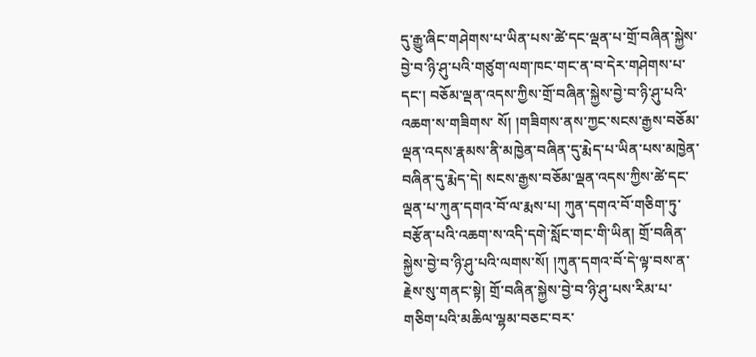དུ་རྒྱུ་ཞིང་གཤེགས་པ་ཡིན་པས་ཚེ་དང་ལྡན་པ་གྲོ་བཞིན་སྐྱེས་བྱེ་བ་ཉི་ཤུ་པའི་གཙུག་ལག་ཁང་གང་ན་བ་དེར་གཤེགས་པ་དང་། བཅོམ་ལྡན་འདས་ཀྱིས་གྲོ་བཞིན་སྐྱེས་བྱེ་བ་ཉི་ཤུ་པའི་འཆག་ས་གཟིགས་ སོ། །གཟིགས་ནས་ཀྱང་སངས་རྒྱས་བཅོམ་ལྡན་འདས་རྣམས་ནི་མཁྱེན་བཞིན་དུ་རྨེད་པ་ཡིན་པས་མཁྱེན་བཞིན་དུ་རྨེད་དེ། སངས་རྒྱས་བཅོམ་ལྡན་འདས་ཀྱིས་ཚེ་དང་ལྡན་པ་ཀུན་དགའ་བོ་ལ་རྨས་པ། ཀུན་དགའ་བོ་གཅིག་ཏུ་བརྩོན་པའི་འཆག་ས་འདི་དགེ་སློང་གང་གི་ཡིན། གྲོ་བཞིན་སྐྱེས་བྱེ་བ་ཉི་ཤུ་པའི་ལགས་སོ། །ཀུན་དགའ་བོ་དེ་ལྟ་བས་ན་རྗེས་སུ་གནང་སྟེ། གྲོ་བཞིན་སྐྱེས་བྱེ་བ་ཉི་ཤུ་པས་རིམ་པ་གཅིག་པའི་མཆིལ་ལྷམ་བཅང་བར་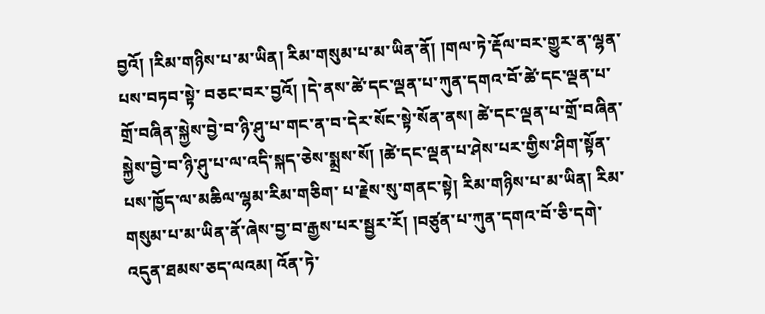བྱའོ། །རིམ་གཉིས་པ་མ་ཡིན། རིམ་གསུམ་པ་མ་ཡིན་ནོ། །གལ་ཏེ་རྡོལ་བར་གྱུར་ན་ལྷན་པས་བཏབ་སྟེ་ བཅང་བར་བྱའོ། །དེ་ནས་ཚེ་དང་ལྡན་པ་ཀུན་དགའ་བོ་ཚེ་དང་ལྡན་པ་གྲོ་བཞིན་སྐྱེས་བྱེ་བ་ཉི་ཤུ་པ་གང་ན་བ་དེར་སོང་སྟེ་སོན་ནས། ཚེ་དང་ལྡན་པ་གྲོ་བཞིན་སྐྱེས་བྱེ་བ་ཉི་ཤུ་པ་ལ་འདི་སྐད་ཅེས་སྨྲས་སོ། །ཚེ་དང་ལྡན་པ་ཤེས་པར་གྱིས་ཤིག་སྟོན་པས་ཁྱོད་ལ་མཆིལ་ལྷམ་རིམ་གཅིག་ པ་རྗེས་སུ་གནང་སྟེ། རིམ་གཉིས་པ་མ་ཡིན། རིམ་གསུམ་པ་མ་ཡིན་ནོ་ཞེས་བྱ་བ་རྒྱས་པར་སྦྱར་རོ། །བཙུན་པ་ཀུན་དགའ་བོ་ཅི་དགེ་འདུན་ཐམས་ཅད་ལའམ། འོན་ཏེ་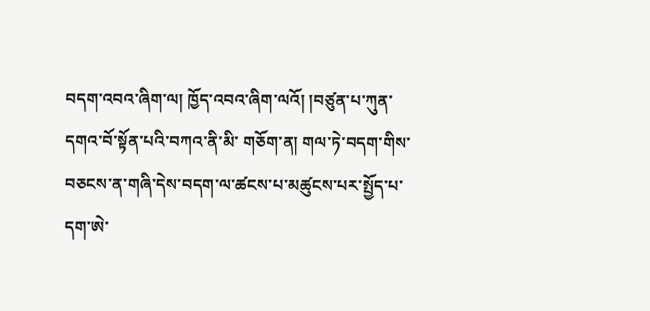བདག་འབའ་ཞིག་ལ། ཁྱོད་འབའ་ཞིག་ལའོ། །བཙུན་པ་ཀུན་དགའ་བོ་སྟོན་པའི་བཀའ་ནི་མི་ གཅོག་ན། གལ་ཏེ་བདག་གིས་བཅངས་ན་གཞི་དེས་བདག་ལ་ཚངས་པ་མཚུངས་པར་སྤྱོད་པ་དག་ཨེ་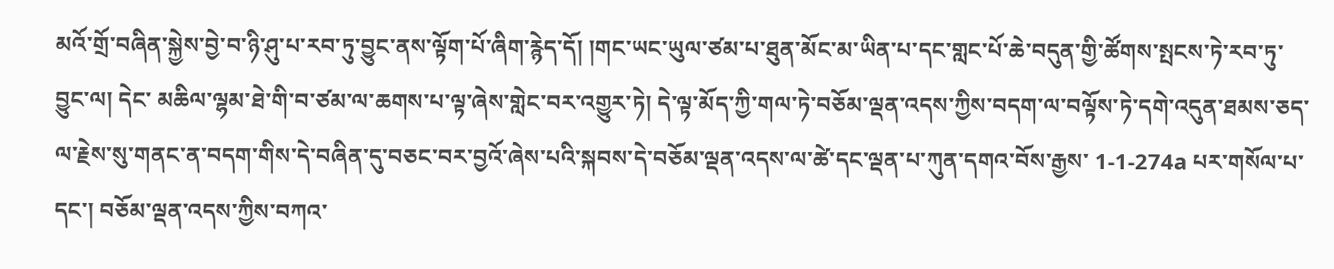མའོ་གྲོ་བཞིན་སྐྱེས་བྱེ་བ་ཉི་ཤུ་པ་རབ་ཏུ་བྱུང་ནས་ལྟོག་པོ་ཞིག་རྙེད་དོ། །གང་ཡང་ཡུལ་ཙམ་པ་ཐུན་མོང་མ་ཡིན་པ་དང་གླང་པོ་ཆེ་བདུན་གྱི་ཚོགས་སྤངས་ཏེ་རབ་ཏུ་བྱུང་ལ། དེང་ མཆིལ་ལྷམ་ཐེ་གི་བ་ཙམ་ལ་ཆགས་པ་ལྟ་ཞེས་གླེང་བར་འགྱུར་ཏེ། དེ་ལྟ་མོད་ཀྱི་གལ་ཏེ་བཅོམ་ལྡན་འདས་ཀྱིས་བདག་ལ་བལྟོས་ཏེ་དགེ་འདུན་ཐམས་ཅད་ལ་རྗེས་སུ་གནང་ན་བདག་གིས་དེ་བཞིན་དུ་བཅང་བར་བྱའོ་ཞེས་པའི་སྐབས་དེ་བཅོམ་ལྡན་འདས་ལ་ཚེ་དང་ལྡན་པ་ཀུན་དགའ་བོས་རྒྱས་ 1-1-274a པར་གསོལ་པ་དང་། བཅོམ་ལྡན་འདས་ཀྱིས་བཀའ་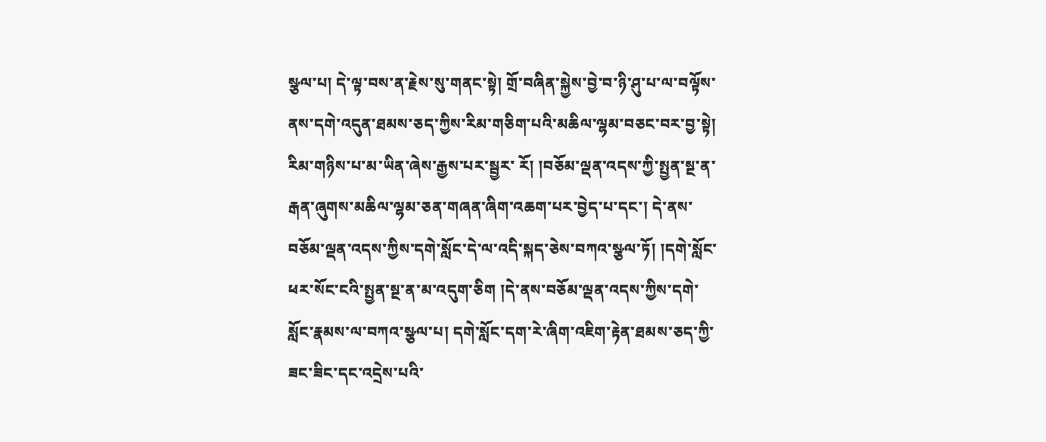སྩལ་པ། དེ་ལྟ་བས་ན་རྗེས་སུ་གནང་སྟེ། གྲོ་བཞིན་སྐྱེས་བྱེ་བ་ཉི་ཤུ་པ་ལ་བལྟོས་ནས་དགེ་འདུན་ཐམས་ཅད་ཀྱིས་རིམ་གཅིག་པའི་མཆིལ་ལྷམ་བཅང་བར་བྱ་སྟེ། རིམ་གཉིས་པ་མ་ཡིན་ཞེས་རྒྱས་པར་སྦྱར་ རོ། །བཅོམ་ལྡན་འདས་ཀྱི་སྤྱན་སྔ་ན་རྒན་ཞུགས་མཆིལ་ལྷམ་ཅན་གཞན་ཞིག་འཆག་པར་བྱེད་པ་དང་། དེ་ནས་བཅོམ་ལྡན་འདས་ཀྱིས་དགེ་སློང་དེ་ལ་འདི་སྐད་ཅེས་བཀའ་སྩལ་ཏོ། །དགེ་སློང་ཕར་སོང་ངའི་སྤྱན་སྔ་ན་མ་འདུག་ཅིག །དེ་ནས་བཅོམ་ལྡན་འདས་ཀྱིས་དགེ་ སློང་རྣམས་ལ་བཀའ་སྩལ་པ། དགེ་སློང་དག་རེ་ཞིག་འཇིག་རྟེན་ཐམས་ཅད་ཀྱི་ཟང་ཟིང་དང་འདྲེས་པའི་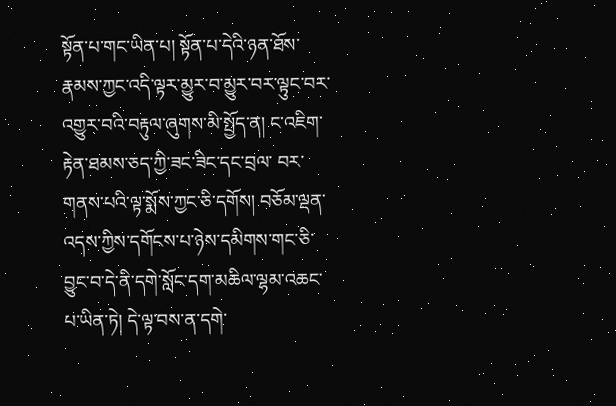སྟོན་པ་གང་ཡིན་པ། སྟོན་པ་དེའི་ཉན་ཐོས་རྣམས་ཀྱང་འདི་ལྟར་མྱུར་བ་མྱུར་བར་ལྟུང་བར་འགྱུར་བའི་བརྟུལ་ཞུགས་མི་སྤྱོད་ན། ང་འཇིག་རྟེན་ཐམས་ཅད་ཀྱི་ཟང་ཟིང་དང་བྲལ་ བར་གནས་པའི་ལྟ་སྨོས་ཀྱང་ཅི་དགོས། བཅོམ་ལྡན་འདས་ཀྱིས་དགོངས་པ་ཉེས་དམིགས་གང་ཅི་བྱུང་བ་དེ་ནི་དགེ་སློང་དག་མཆིལ་ལྷམ་འཆང་པ་ཡིན་ཏེ། དེ་ལྟ་བས་ན་དགེ་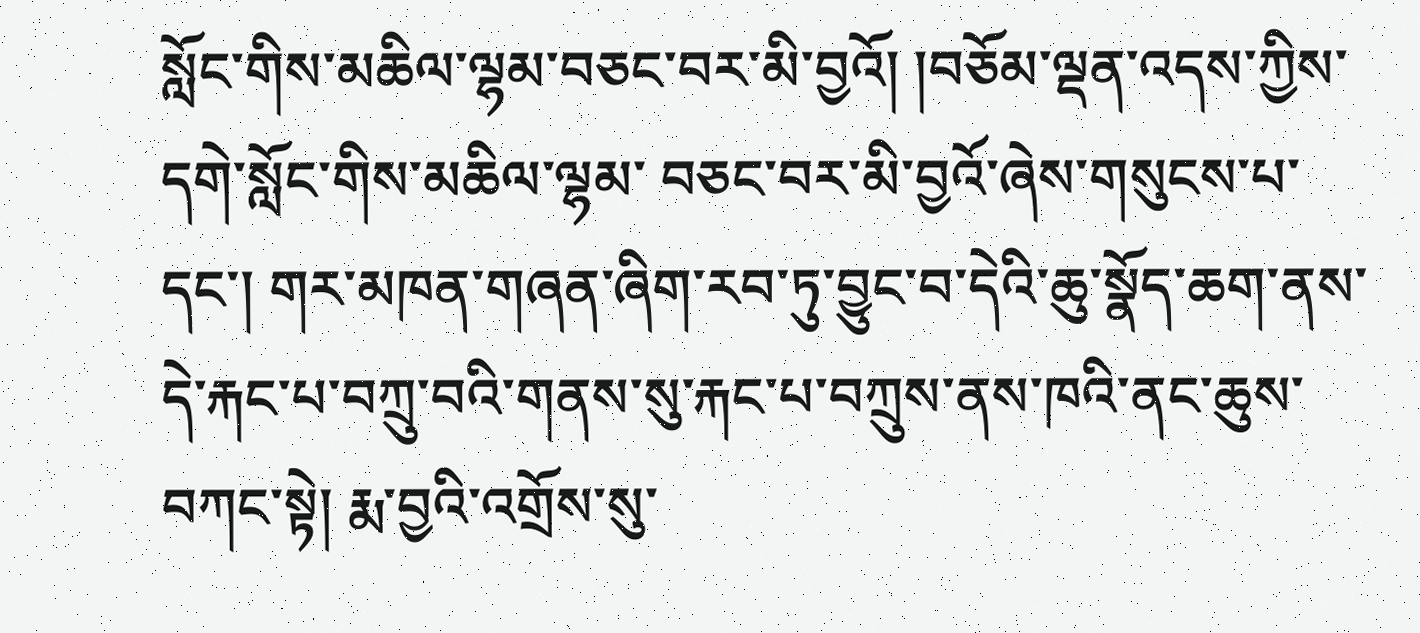སློང་གིས་མཆིལ་ལྷམ་བཅང་བར་མི་བྱའོ། །བཅོམ་ལྡན་འདས་ཀྱིས་དགེ་སློང་གིས་མཆིལ་ལྷམ་ བཅང་བར་མི་བྱའོ་ཞེས་གསུངས་པ་དང་། གར་མཁན་གཞན་ཞིག་རབ་ཏུ་བྱུང་བ་དེའི་ཆུ་སྣོད་ཆག་ནས་དེ་རྐང་པ་བཀྲུ་བའི་གནས་སུ་རྐང་པ་བཀྲུས་ནས་ཁའི་ནང་ཆུས་བཀང་སྟེ། རྨ་བྱའི་འགྲོས་སུ་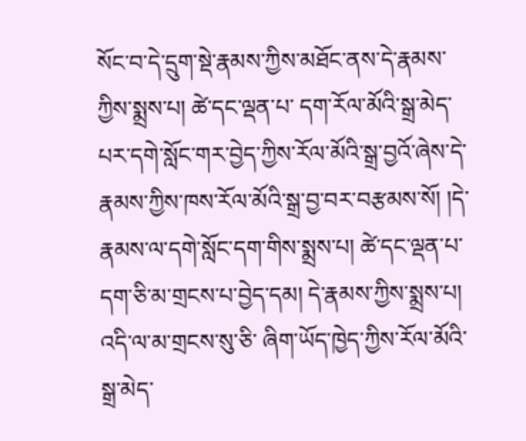སོང་བ་དེ་དྲུག་སྡེ་རྣམས་ཀྱིས་མཐོང་ནས་དེ་རྣམས་ཀྱིས་སྨྲས་པ། ཚེ་དང་ལྡན་པ་ དག་རོལ་མོའི་སྒྲ་མེད་པར་དགེ་སློང་གར་བྱེད་ཀྱིས་རོལ་མོའི་སྒྲ་བྱའོ་ཞེས་དེ་རྣམས་ཀྱིས་ཁས་རོལ་མོའི་སྒྲ་བྱ་བར་བརྩམས་སོ། །དེ་རྣམས་ལ་དགེ་སློང་དག་གིས་སྨྲས་པ། ཚེ་དང་ལྡན་པ་དག་ཅི་མ་གྲངས་པ་བྱེད་དམ། དེ་རྣམས་ཀྱིས་སྨྲས་པ། འདི་ལ་མ་གྲངས་སུ་ཅི་ ཞིག་ཡོད་ཁྱེད་ཀྱིས་རོལ་མོའི་སྒྲ་མེད་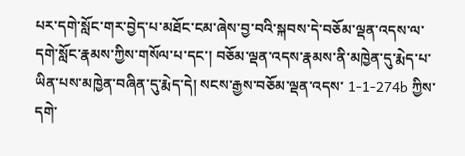པར་དགེ་སློང་གར་བྱེད་པ་མཐོང་ངམ་ཞེས་བྱ་བའི་སྐབས་དེ་བཅོམ་ལྡན་འདས་ལ་དགེ་སློང་རྣམས་ཀྱིས་གསོལ་པ་དང་། བཅོམ་ལྡན་འདས་རྣམས་ནི་མཁྱེན་དུ་རྨེད་པ་ཡིན་པས་མཁྱེན་བཞིན་དུ་རྨེད་དེ། སངས་རྒྱས་བཅོམ་ལྡན་འདས་ 1-1-274b ཀྱིས་དགེ་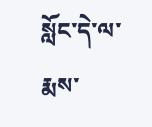སློང་དེ་ལ་རྨས་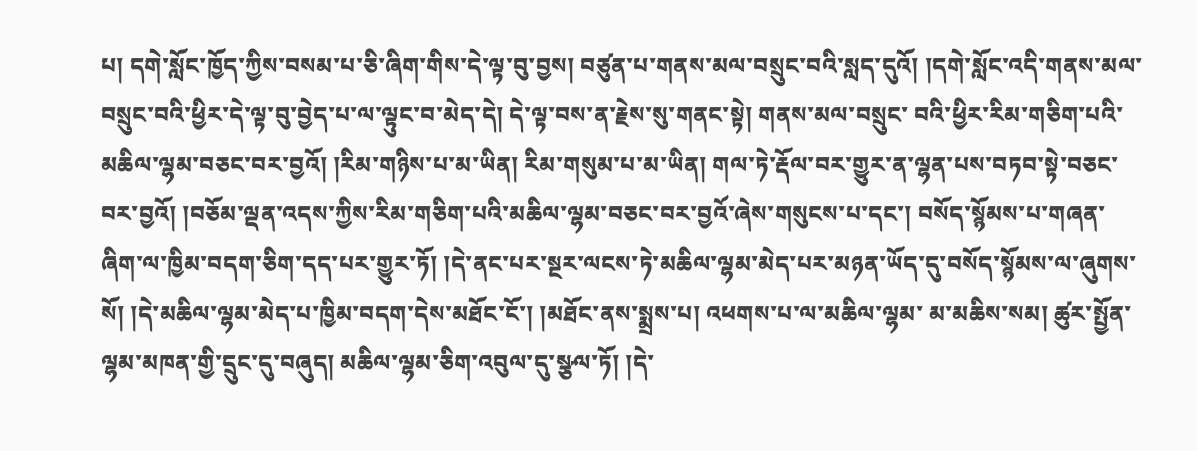པ། དགེ་སློང་ཁྱོད་ཀྱིས་བསམ་པ་ཅི་ཞིག་གིས་དེ་ལྟ་བུ་བྱས། བཙུན་པ་གནས་མལ་བསྲུང་བའི་སླད་དུའོ། །དགེ་སློང་འདི་གནས་མལ་བསྲུང་བའི་ཕྱིར་དེ་ལྟ་བུ་བྱེད་པ་ལ་ལྟུང་བ་མེད་དེ། དེ་ལྟ་བས་ན་རྗེས་སུ་གནང་སྟེ། གནས་མལ་བསྲུང་ བའི་ཕྱིར་རིམ་གཅིག་པའི་མཆིལ་ལྷམ་བཅང་བར་བྱའོ། །རིམ་གཉིས་པ་མ་ཡིན། རིམ་གསུམ་པ་མ་ཡིན། གལ་ཏེ་རྡོལ་བར་གྱུར་ན་ལྷན་པས་བཏབ་སྟེ་བཅང་བར་བྱའོ། །བཅོམ་ལྡན་འདས་ཀྱིས་རིམ་གཅིག་པའི་མཆིལ་ལྷམ་བཅང་བར་བྱའོ་ཞེས་གསུངས་པ་དང་། བསོད་སྙོམས་པ་གཞན་ཞིག་ལ་ཁྱིམ་བདག་ཅིག་དད་པར་གྱུར་ཏོ། །དེ་ནང་པར་སྔར་ལངས་ཏེ་མཆིལ་ལྷམ་མེད་པར་མཉན་ཡོད་དུ་བསོད་སྙོམས་ལ་ཞུགས་སོ། །དེ་མཆིལ་ལྷམ་མེད་པ་ཁྱིམ་བདག་དེས་མཐོང་ངོ་། །མཐོང་ནས་སྨྲས་པ། འཕགས་པ་ལ་མཆིལ་ལྷམ་ མ་མཆིས་སམ། ཚུར་སྤྱོན་ལྷམ་མཁན་གྱི་དྲུང་དུ་བཞུད། མཆིལ་ལྷམ་ཅིག་འབུལ་དུ་སྩལ་ཏོ། །དེ་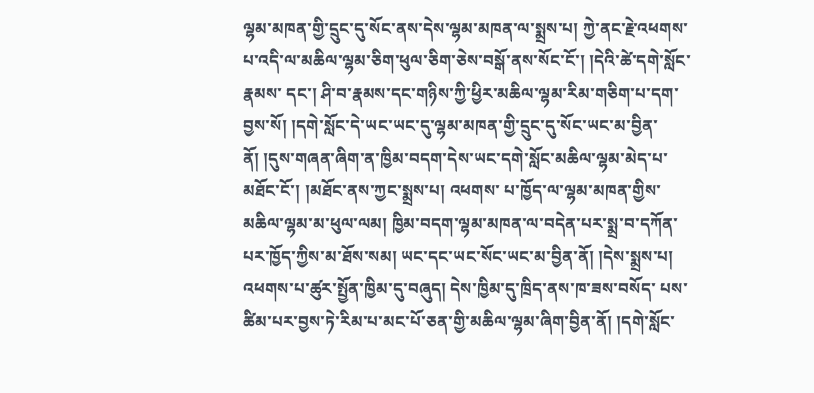ལྷམ་མཁན་གྱི་དྲུང་དུ་སོང་ནས་དེས་ལྷམ་མཁན་ལ་སྨྲས་པ། ཀྱེ་ནང་རྗེ་འཕགས་པ་འདི་ལ་མཆིལ་ལྷམ་ཅིག་ཕུལ་ཅིག་ཅེས་བསྒོ་ནས་སོང་ངོ་། །དེའི་ཚེ་དགེ་སློང་རྣམས་ དང་། ཤི་བ་རྣམས་དང་གཉིས་ཀྱི་ཕྱིར་མཆིལ་ལྷམ་རིམ་གཅིག་པ་དག་བྱས་སོ། །དགེ་སློང་དེ་ཡང་ཡང་དུ་ལྷམ་མཁན་གྱི་དྲུང་དུ་སོང་ཡང་མ་བྱིན་ནོ། །དུས་གཞན་ཞིག་ན་ཁྱིམ་བདག་དེས་ཡང་དགེ་སློང་མཆིལ་ལྷམ་མེད་པ་མཐོང་ངོ་། །མཐོང་ནས་ཀྱང་སྨྲས་པ། འཕགས་ པ་ཁྱོད་ལ་ལྷམ་མཁན་གྱིས་མཆིལ་ལྷམ་མ་ཕུལ་ལམ། ཁྱིམ་བདག་ལྷམ་མཁན་ལ་བདེན་པར་སྨྲ་བ་དཀོན་པར་ཁྱོད་ཀྱིས་མ་ཐོས་སམ། ཡང་དང་ཡང་སོང་ཡང་མ་བྱིན་ནོ། །དེས་སྨྲས་པ། འཕགས་པ་ཚུར་སྤྱོན་ཁྱིམ་དུ་བཞུད། དེས་ཁྱིམ་དུ་ཁྲིད་ནས་ཁ་ཟས་བསོད་ པས་ཚིམ་པར་བྱས་ཏེ་རིམ་པ་མང་པོ་ཅན་གྱི་མཆིལ་ལྷམ་ཞིག་བྱིན་ནོ། །དགེ་སློང་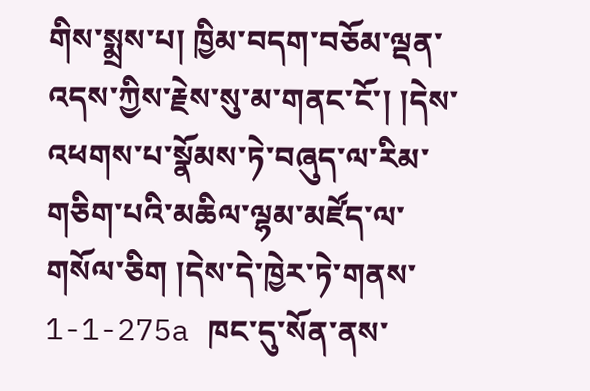གིས་སྨྲས་པ། ཁྱིམ་བདག་བཅོམ་ལྡན་འདས་ཀྱིས་རྗེས་སུ་མ་གནང་ངོ་། །དེས་འཕགས་པ་སྣོམས་ཏེ་བཞུད་ལ་རིམ་གཅིག་པའི་མཆིལ་ལྷམ་མཛོད་ལ་གསོལ་ཅིག །དེས་དེ་ཁྱེར་ཏེ་གནས་ 1-1-275a ཁང་དུ་སོན་ནས་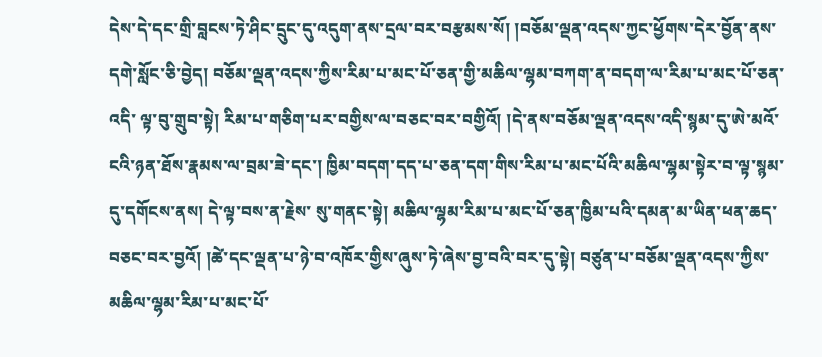དེས་དེ་དང་གྲི་བླངས་ཏེ་ཤིང་དྲུང་དུ་འདུག་ནས་དྲལ་བར་བརྩམས་སོ། །བཅོམ་ལྡན་འདས་ཀྱང་ཕྱོགས་དེར་བྱོན་ནས་དགེ་སློང་ཅི་བྱེད། བཅོམ་ལྡན་འདས་ཀྱིས་རིམ་པ་མང་པོ་ཅན་གྱི་མཆིལ་ལྷམ་བཀག་ན་བདག་ལ་རིམ་པ་མང་པོ་ཅན་འདི་ ལྟ་བུ་གྲུབ་སྟེ། རིམ་པ་གཅིག་པར་བགྱིས་ལ་བཅང་བར་བགྱིའོ། །དེ་ནས་བཅོམ་ལྡན་འདས་འདི་སྙམ་དུ་ཨེ་མའོ་ངའི་ཉན་ཐོས་རྣམས་ལ་བྲམ་ཟེ་དང་། ཁྱིམ་བདག་དད་པ་ཅན་དག་གིས་རིམ་པ་མང་པོའི་མཆིལ་ལྷམ་སྟེར་བ་ལྟ་སྙམ་དུ་དགོངས་ནས། དེ་ལྟ་བས་ན་རྗེས་ སུ་གནང་སྟེ། མཆིལ་ལྷམ་རིམ་པ་མང་པོ་ཅན་ཁྱིམ་པའི་དམན་མ་ཡིན་ཕན་ཆད་བཅང་བར་བྱའོ། །ཚེ་དང་ལྡན་པ་ཉེ་བ་འཁོར་གྱིས་ཞུས་ཏེ་ཞེས་བྱ་བའི་བར་དུ་སྟེ། བཙུན་པ་བཅོམ་ལྡན་འདས་ཀྱིས་མཆིལ་ལྷམ་རིམ་པ་མང་པོ་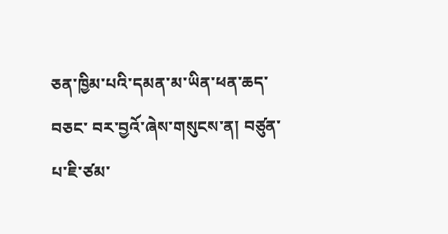ཅན་ཁྱིམ་པའི་དམན་མ་ཡིན་ཕན་ཆད་བཅང་ བར་བྱའོ་ཞེས་གསུངས་ན། བཙུན་པ་ཇི་ཙམ་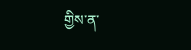གྱིས་ན་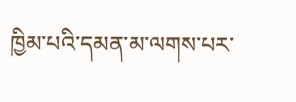ཁྱིམ་པའི་དམན་མ་ལགས་པར་